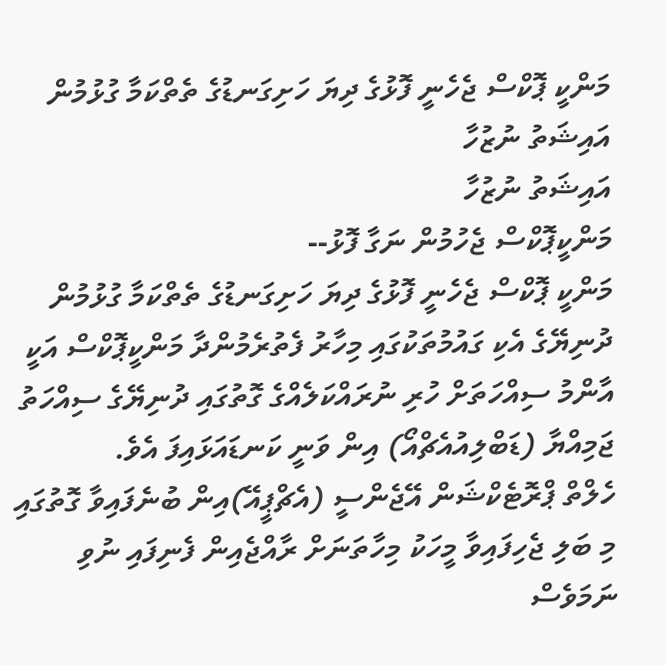މަންކީ ޕޮކްސް ޖެހެނީ ފޮޅުގެ ދިޔަ ހަށިގަނޑުގެ ތެތްކަމާ ގުޅުމުން
އައިޝަތު ނުޒުހާ
އައިޝަތު ނުޒުހާ
މަންކީޕޮކްސް ޖެހުމުން ނަގާ ފޮޅު--
މަންކީ ޕޮކްސް ޖެހެނީ ފޮޅުގެ ދިޔަ ހަށިގަނޑުގެ ތެތްކަމާ ގުޅުމުން
ދުނިޔޭގެ އެކި ގައުމުތަކުގައި މިހާރު ފެތުރެމުންދާ މަންކީޕޮކްސް އަކީ އާންމު ސިއްހަތަށް ހުރި ނުރައްކަލެއްގެ ގޮތުގައި ދުނިޔޭގެ ސިއްހަތު ޖަމިއްޔާ (ޑަބްލިއުއެޗްއޯ) އިން ވަނީ ކަނޑައަޅައިފަ އެވެ.
ހެލްތް ޕްރޮޓެކްޝަން އޭޖެންސީ (އެޗްޕީއޭ)އިން ބުނެފައިވާ ގޮތުގައި މި ބަލި ޖެހިފައިވާ މީހަކު މިހާތަނަށް ރާއްޖެއިން ފެނިފައި ނުވި ނަމަވެސް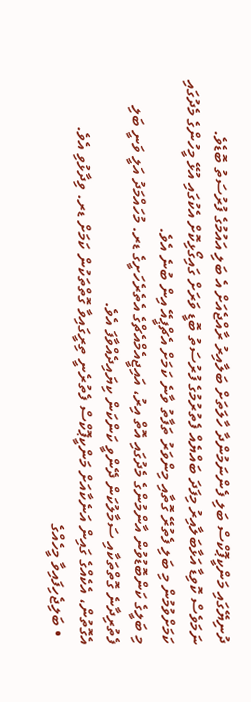ދުނިޔޭގައި މަންކީޕޮކްސް ބަލި ފެންނަމުންދާ ހާލަތަށް ބަލާއިރު ރާއްޖެއަށް އެ ބަލި އައުމުގެ ފުރުސަތު ބޮޑެވެ.
ނަމަވެސް ކޮވިޑާ އަޅާބަލާއިރު މިފަދަ ބައްޔެއް ފެތުރުމުގެ ފުރުސަތު ބޮޑީ ވަރަށް ގައިގޯޅިކޮށް އެކުގައި އުޅޭ މީހުންގެ މެދުގައި ކަމަށްވުމުން މި ބަލި ފެތުރޭ ގޮތާއި މިންވަރު ތަފާތު ވާނެ ކަމަށް އެޗްޕީއޭ އިން ބުނެ އެވެ.
މި ބަލީގެ ކަންބޮޑުވުން އާންމުންގެ މެދުގައި އޮތް އިރު، އައިޖީއެމްއެޗްގެ އެތެރެހަށީގެ ޑރ. މުހައްމަދު އަލީ ވަނީ ބަލި ފެތުރިދާނެ ގޮތްތަކާއި ސަމާލުކަން ދޭންވީ ކަންކަން ކިޔައިދެއްވާފަ އެވެ.
އެގޮތުން، އެކެއްގެ ގައިން އަނެކާއަށް މަންކީޕޮކްސް ފެތުރެނީ ތިރީގައިވާ ގޮތްތަކުން ކަމަށް ޑރ. ވިދާޅުވި އެވެ.
  • ބަލިޖެހިފައިވާ މީހެއްގެ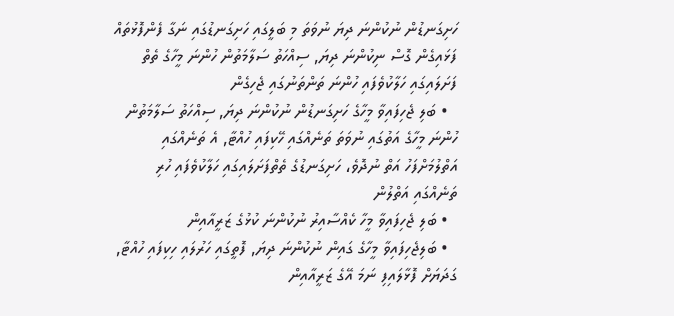ހަށިގަނޑުން ނުކުންނަ ދިޔަ ނުވަތަ މި ބަލީގައި ހަށިގަނޑުގައި ނަގާ ފެންފޮޅުތައް ފަޅައިގެން ގޮސް ނިކުންނަ ދިޔަ, ސިއްހަތު ސަލާމަތުން ހުންނަ މީހާގެ ތެތް ފަށަލައިގައި ހަލާކުވެފައި ހުންނަ ތަންތަނުގައި ޖެހިގެން
  • ބަލި ޖެހިފައިވާ މީހާގެ ހަށިގަނޑުން ނުކުންނަ ދިޔަ, ސިއްހަތު ސަލާމަތުން ހުންނަ މީހާގެ އަތުގައި ނުވަތަ ތަނެއްގައި ހޭކިފައި ހުއްޓާ, އެ ތަނެއްގައި އަތްލުމަށްފަހު އަތް ނުދޮވެ، ހަށިގަނޑުގެ ތެތްފަށަލައިގައި ހަލާކުވެފައި ހުރި ތަނެއްގައި އަތްލުން
  • ބަލި ޖެހިފައިވާ މީހާ ކެއްސާއިރު ނުކުންނަ ކުޅުގެ ޒަރީއާއިން
  • ބަލިޖެހިފައިވާ މީހާގެ ގައިން ނުކުންނަ ދިޔަ, ފޮތީގައި ހަރުލައި ހިކިފައި ހުއްޓާ, ގަދަޔަށް ފޮޅާލައިފި ނަމަ އޭގެ ޒަރީއާއިން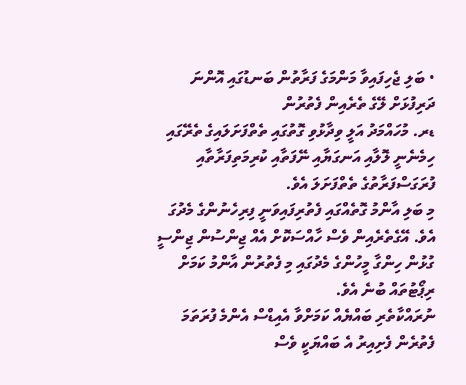• ބަލި ޖެހިފައިވާ މަންމަގެ ފަރާތުން ބަނޑުގައި އޮންނަ ދަރިފުޅަށް ލޭގެ ތެރެއިން ފެތުރުން
ޑރ. މުހައްމަދު އަލީ ވިދާޅުވި ގޮތުގައި ތެތްފަށަލައިގެ ތެރޭގައި ހިމެނެނީ ލޮލާއި އަނގަޔާއި ނޭފަތާއި ކުރިމަތިފަރާތާއި ފުރަގަސްފަރާތުގެ ތެތްފަށަލަ އެވެ.
މި ބަލި އާންމު ގޮތެއްގައި ފެތުރިފައިވަނީ ފިރިހެނުންގެ މެދުގަ އެވެ. އޭގެތެރެއިން ވެސް ހާއްސަކޮށް އެއް ޖިންސުން ޖިންސީ ގުޅުން ހިންގާ މީހުންގެ މެދުގައި މި ފެތުރުން އާންމު ކަމަށް ރިޕޯޓުތައް ބުނެ އެވެ.
ނުރައްކާތެރި ބައްޔެއް ކަމަށްވާ އެއިޑްސް އެންމެ ފުރަތަމަ ފެތުރެން ފެށިއިރު އެ ބައްޔަކީ ވެސް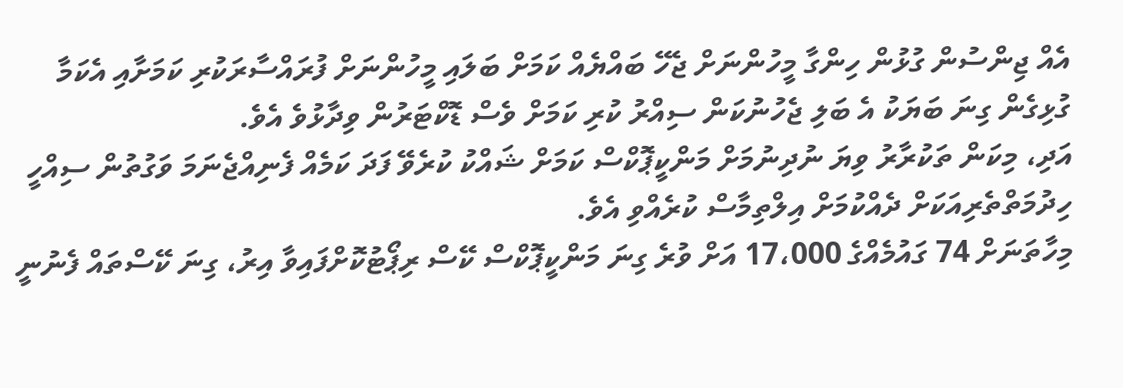އެއް ޖިންސުން ގުޅުން ހިންގާ މީހުންނަށް ޖެހޭ ބައްޔެއް ކަމަށް ބަލައި މީހުންނަށް ފުރައްސާރަކުރި ކަމަށާއި އެކަމާ ގުޅިގެން ގިނަ ބަޔަކު އެ ބަލި ޖެހުނުކަން ސިއްރު ކުރި ކަމަށް ވެސް ޑޮކްޓަރުން ވިދާޅުވެ އެވެ.
އަދި، މިކަން ތަކުރާރު ވިޔަ ނުދިނުމަށް މަންކީޕޮކްސް ކަމަށް ޝައްކު ކުރެވޭ ފަދަ ކަމެއް ފެނިއްޖެނަމަ ވަގުތުން ސިއްހީ ހިދުމަތްތެރިއަކަށް ދެއްކުމަށް އިލްތިމާސް ކުރެއްވި އެވެ.
މިހާތަނަށް 74 ގައުމެއްގެ 17،000 އަށް ވުރެ ގިނަ މަންކީޕޮކްސް ކޭސް ރިޕޯޓުކޮށްފައިވާ އިރު، ގިނަ ކޭސްތައް ފެނުނީ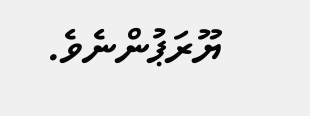ޔޫރަޕުންނެވެ.